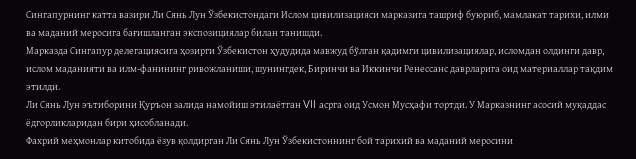Сингапурнинг катта вазири Ли Сянь Лун Ўзбекистондаги Ислом цивилизацияси марказига ташриф буюриб, мамлакат тарихи, илми ва маданий меросига бағишланган экспозициялар билан танишди.
Марказда Сингапур делегациясига ҳозирги Ўзбекистон ҳудудида мавжуд бўлган қадимги цивилизациялар, исломдан олдинги давр, ислом маданияти ва илм-фанининг ривожланиши, шунингдек, Биринчи ва Иккинчи Ренессанс даврларига оид материаллар тақдим этилди.
Ли Сянь Лун эътиборини Қуръон залида намойиш этилаётган VII асрга оид Усмон Мусҳафи тортди. У Марказнинг асосий муқаддас ёдгорликларидан бири ҳисобланади.
Фахрий меҳмонлар китобида ёзув қолдирган Ли Сянь Лун Ўзбекистоннинг бой тарихий ва маданий меросини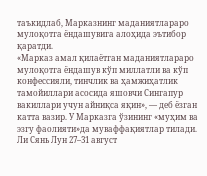таъкидлаб, Марказнинг маданиятлараро мулоқотга ёндашувига алоҳида эътибор қаратди.
«Марказ амал қилаётган маданиятлараро мулоқотга ёндашув кўп миллатли ва кўп конфессияли, тинчлик ва ҳамжиҳатлик тамойиллари асосида яшовчи Сингапур вакиллари учун айниқса яқин», — деб ёзган катта вазир. У Марказга ўзининг «муҳим ва эзгу фаолияти»да муваффақиятлар тилади.
Ли Сянь Лун 27–31 август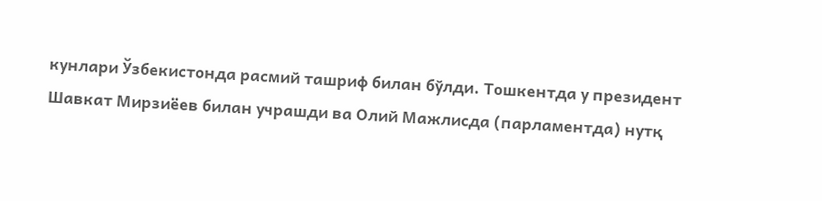кунлари Ўзбекистонда расмий ташриф билан бўлди. Тошкентда у президент Шавкат Мирзиёев билан учрашди ва Олий Мажлисда (парламентда) нутқ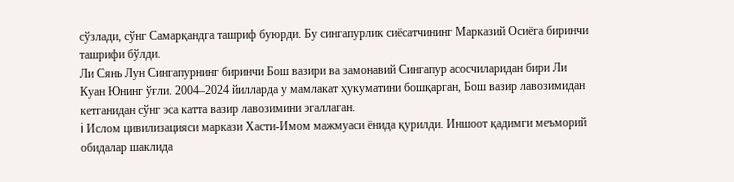сўзлади, сўнг Самарқандга ташриф буюрди. Бу сингапурлик сиёсатчининг Марказий Осиёга биринчи ташрифи бўлди.
Ли Сянь Лун Сингапурнинг биринчи Бош вазири ва замонавий Сингапур асосчиларидан бири Ли Куан Юнинг ўғли. 2004–2024 йилларда у мамлакат ҳукуматини бошқарган, Бош вазир лавозимидан кетганидан сўнг эса катта вазир лавозимини эгаллаган.
ℹ Ислом цивилизацияси маркази Хасти-Имом мажмуаси ёнида қурилди. Иншоот қадимги меъморий обидалар шаклида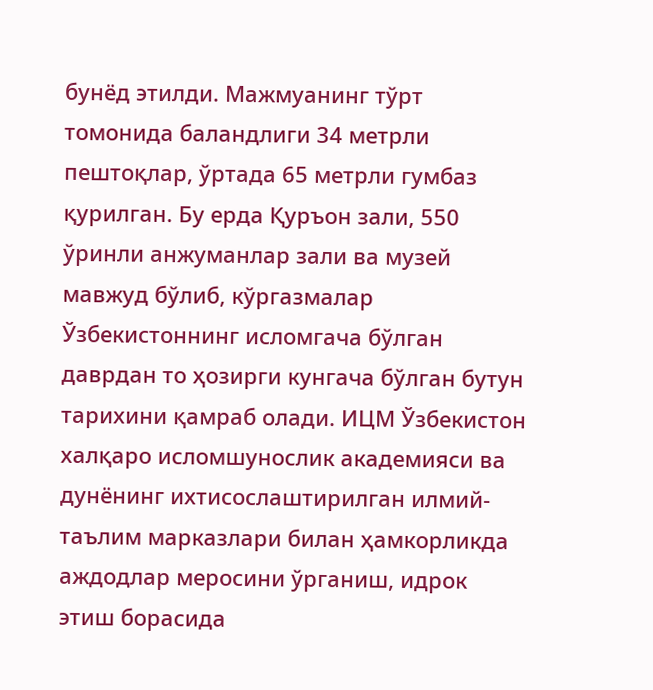бунёд этилди. Мажмуанинг тўрт томонида баландлиги 34 метрли пештоқлар, ўртада 65 метрли гумбаз қурилган. Бу ерда Қуръон зали, 550 ўринли анжуманлар зали ва музей мавжуд бўлиб, кўргазмалар Ўзбекистоннинг исломгача бўлган даврдан то ҳозирги кунгача бўлган бутун тарихини қамраб олади. ИЦМ Ўзбекистон халқаро исломшунослик академияси ва дунёнинг ихтисослаштирилган илмий-таълим марказлари билан ҳамкорликда аждодлар меросини ўрганиш, идрок этиш борасида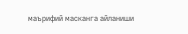маърифий масканга айланиши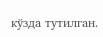кўзда тутилган.